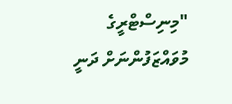"މިނިސްޓްރީގެ މުވައްޒަފުންނަށް ދަނީ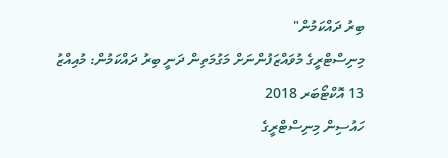ބިރު ދައްކަމުން"
މިނިސްޓްރީގެ މުވައްޒަފުންނަށް މަގުމަތިން ދަނީ ބިރު ދައްކަމުން: މުއިއްޒު
13 އޮކްޓޯބަރ 2018
ހައުސިން މިނިސްޓްރީގެ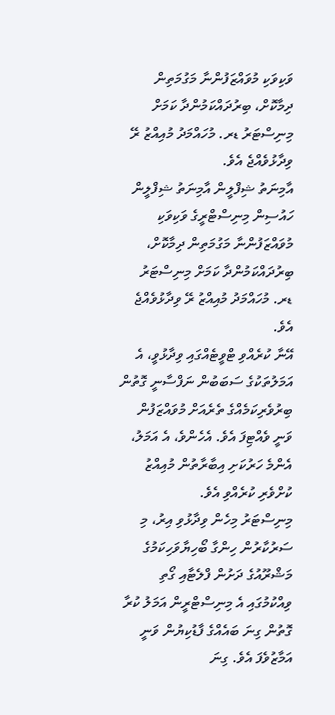ވަކިވަކި މުވައްޒަފުންނާ މަގުމަތިން ދިމާކޮށް، ބިރުދައްކަމުންދާ ކަމަށް މިނިސްޓަރު ޑރ. މުހައްމަދު މުއިއްޒު ރޭ ވިދާޅުވެއްޖެ އެވެ.
އާމިނަތު ޝިފްލީން އާމިނަތު ޝިފްލީން
ހައުސިން މިނިސްޓްރީގެ ވަކިވަކި މުވައްޒަފުންނާ މަގުމަތިން ދިމާކޮށް، ބިރުދައްކަމުންދާ ކަމަށް މިނިސްޓަރު ޑރ. މުހައްމަދު މުއިއްޒު ރޭ ވިދާޅުވެއްޖެ އެވެ.
އޭނާ ކުރެއްވި ޓްވީޓެއްގައި ވިދާޅުވީ، އެ އަމަލުތަކުގެ ސަބަބުން ނަފްސާނީ ގޮތުން ބިރުވެރިކަމެއްގެ ތެރެއަށް މުވައްޒަފުން ވަނީ ވެއްޓިފަ އެވެ. އެހެންވެ، އެ އަމަލު، އެންމެ ހަރުކަށި އިބާރާތުން މުއިއްޒު ކުށްވެރި ކުރެއްވި އެވެ.
މިނިސްޓަރު މިހެން ވިދާޅުވި އިރު، މި ސަރުކާރުން ހިންގާ ބޯހިޔާވަހިކަމުގެ މަޝްރޫއުގެ ދަށުން ފްލެޓާއި ގޯތި ވިއްކުމުގައި އެ މިނިސްޓްރީން އަމަލު ކުރާ ގޮތުން ގިނަ ބައެއްގެ ފާޑުކިޔުން ވަނީ އަމާޒުވެފަ އެވެ. ގިނަ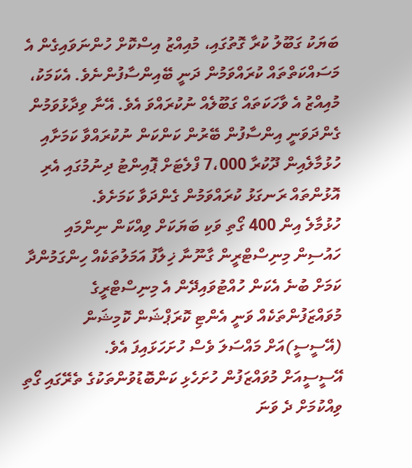ބަޔަކު ގަބޫލު ކުރާ ގޮތުގައި، މުއިއްޒު އިސްކޮށް ހުންނަވައިގެން އެ މަސައްކަތްތައް ކުރައްވަމުން ދަނީ ބޭއިންސާފުންނެވެ. އެކަމަކު، މުއިއްޒު އެ ވާހަކަތައް ގަބޫލެއް ނުކުރައްވަ އެވެ. އޭނާ ވިދާޅުވަމުން ގެންދަވަނީ އިންސާފުން ބޭރުން ކަންކަން ނުކުރައްވާ ކަމަށާއި ހުޅުމާލެއިން ދޫކުރާ 7،000 ފްލެޓަށް ޕޮއިންޓު ދިނުމުގައި އެރި އޮޅުންތައް ރަނގަޅު ކުރައްވަމުން ގެންދަވާ ކަމަށެވެ.
ހުޅުމާލެ އިން 400 ގޯތި ވަކި ބަޔަކަށް ވިއްކަން ނިންމައި ހައުސިން މިނިސްޓްރީން ގާނޫނާ ޚިލާފު އަމަލުތަކެއް ހިންގަމުންދާ ކަމަށް ބުނެ އެކަން ހުއްޓުވައިދޭން އެ މިނިސްޓްރީގެ މުވައްޒަފުންތަކެއް ވަނީ އެންޓި ކޮރަޕްޝަން ކޮމިޝަން (އޭސީސީ)އަށް މައްސަލަ ވެސް ހުށަހަޅައިފަ އެވެ.
އޭސީސީއަށް މުވައްޒަފުން ހުށަހެޅި ކަންބޮޑުވުންތަކުގެ ތެރޭގައި ގޯތި ވިއްކުމަށް ދެ ވަނަ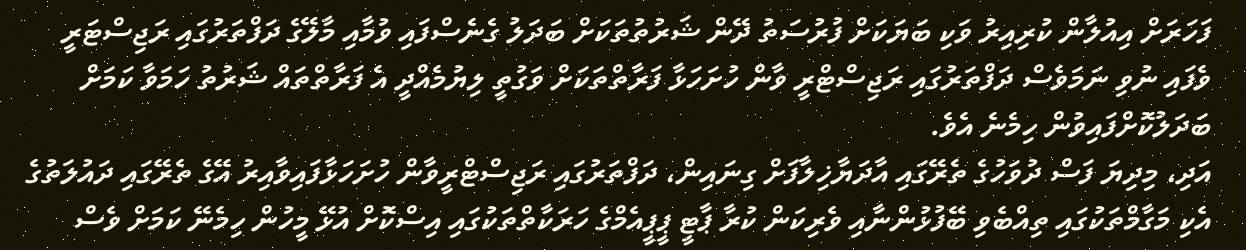ފަހަރަށް އިއުލާން ކުރިއިރު ވަކި ބަޔަކަށް ފުރުސަތު ދޭން ޝަރުތުތަކަށް ބަދަލު ގެނެސްފައި ވުމާއި މާލޭގެ ދަފްތަރުގައި ރަޖިސްޓަރީ ވެފައި ނުވި ނަމަވެސް ދަފްތަރުގައި ރަޖިސްޓްރީ ވާން ހުށަހަޅާ ފަރާތްތަކަށް ވަގުތީ ލިޔުމެއްދީ އެ ފަރާތްތައް ޝަރުތު ހަމަވާ ކަމަށް ބަދަލުކޮށްފައިވުން ހިމެނެ އެވެ.
އަދި، މިދިޔަ ފަސް ދުވަހުގެ ތެރޭގައި އާދަޔާޚިލާފަށް ގިނައިން، ދަފްތަރުގައި ރަޖިސްޓްރީވާން ހުށަހަޅާފައިވާއިރު އޭގެ ތެރޭގައި ދައުލަތުގެ އެކި މަގާމްތަކުގައި ތިއްބެވި ބޭފުޅުންނާއި ވެރިކަން ކުރާ ޕާޓީ ޕީޕީއެމްގެ ހަރަކާތްތަކުގައި އިސްކޮށް އުޅޭ މީހުން ހިމެނޭ ކަމަށް ވެސް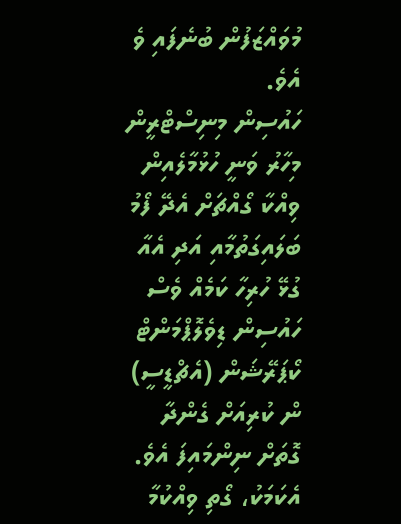މުވައްޒަފުން ބުނެފައި ވެ އެވެ.
ހައުސިން މިނިސްޓްރީން މިހާރު ވަނީ ހުޅުމާލެއިން ވިއްކާ ގޯއްޗަށް އެދޭ ފޯމު ބަލައިގަތުމާއި އަދި އެއާ ގުޅޭ ހުރިހާ ކަމެއް ވެސް ހައުސިން ޑިވެލޮޕްމަންޓް ކޯޕަރޭޝަން (އެޗްޑީސީ) ން ކުރިއަށް ގެންދާ ގޮތަށް ނިންމައިފަ އެވެ.
އެކަމަކު، ގޯތި ވިއްކުމާ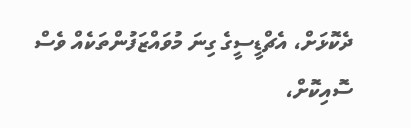ދެކޮޅަށް، އެޗްޑީސީގެ ގިނަ މުވައްޒަފުންތަކެއް ވެސް ސޮއިކޮށް،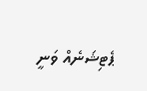ޕެޓިޝަނެއް ވަނީ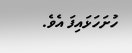ހުށަހަޅައިފަ އެވެ.